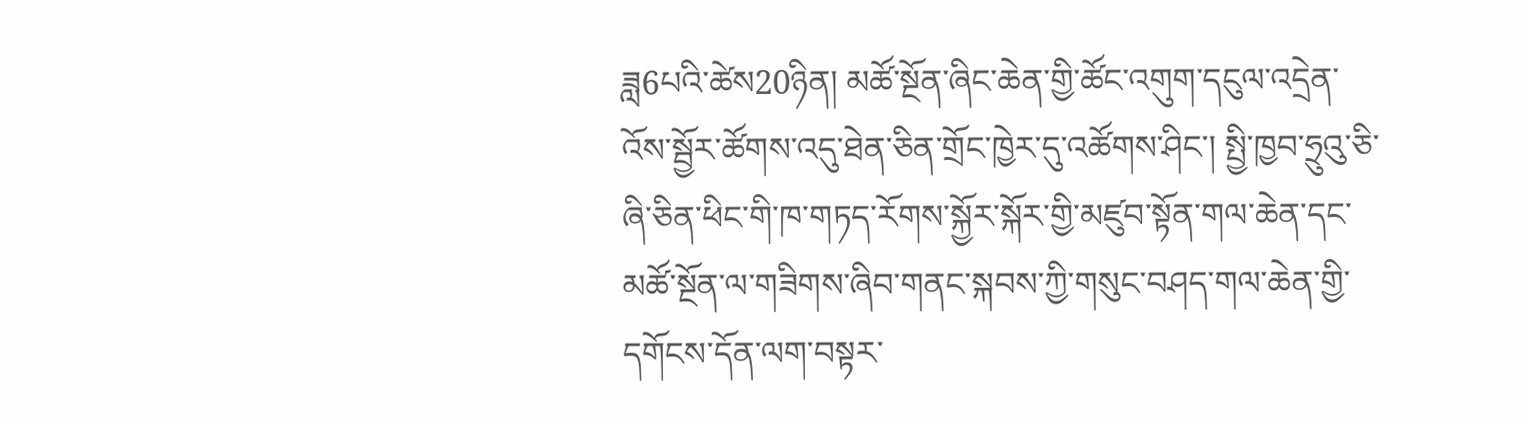ཟླ6པའི་ཚེས20ཉིན། མཚོ་སྔོན་ཞིང་ཆེན་གྱི་ཚོང་འགུག་དངུལ་འདྲེན་འོས་སྦྱོར་ཚོགས་འདུ་ཐེན་ཅིན་གྲོང་ཁྱེར་དུ་འཚོགས་ཤིང་། སྤྱི་ཁྱབ་ཧྲུའུ་ཅི་ཞི་ཅིན་ཕིང་གི་ཁ་གཏད་རོགས་སྐྱོར་སྐོར་གྱི་མཛུབ་སྟོན་གལ་ཆེན་དང་མཚོ་སྔོན་ལ་གཟིགས་ཞིབ་གནང་སྐབས་ཀྱི་གསུང་བཤད་གལ་ཆེན་གྱི་དགོངས་དོན་ལག་བསྟར་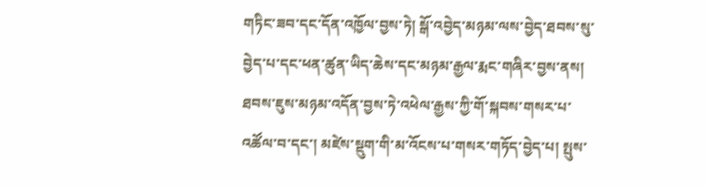གཏིང་ཟབ་དང་དོན་འཁྱོལ་བྱས་ཏེ། སྒོ་འབྱེད་མཉམ་ལས་བྱེད་ཐབས་སུ་བྱེད་པ་དང་ཕན་ཚུན་ཡིད་ཆེས་དང་མཉམ་རྒྱལ་རྨང་གཞིར་བྱས་ནས། ཐབས་ཇུས་མཉམ་འདོན་བྱས་ཏེ་འཕེལ་རྒྱས་ཀྱི་གོ་སྐབས་གསར་པ་འཚོལ་བ་དང་། མཛེས་སྡུག་གི་མ་འོངས་པ་གསར་གཏོད་བྱེད་པ། སྤུས་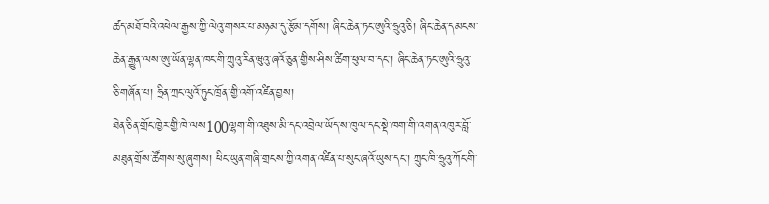ཚད་མཐོ་བའི་འཕེལ་རྒྱས་ཀྱི་ལེའུ་གསར་པ་མཉམ་དུ་རྩོམ་དགོས། ཞིང་ཆེན་ཏང་ཨུའི་ཧྲུའུ་ཅི། ཞིང་ཆེན་དམངས་ཆེན་རྒྱུན་ལས་ཨུ་ཡོན་ལྷན་ཁང་གི་ཀྲུའུ་རིན་ཝུའུ་ཞའོ་ཅུན་གྱིས་ཤིས་ཚིག་ཕུལ་བ་དང་། ཞིང་ཆེན་ཏང་ཨུའི་ཧྲུའུ་ཅི་གཞོན་པ། ཧྲིན་ཀྲང་ལུའོ་ཏུང་ཁྲོན་གྱི་འགོ་འཛིན་བྱས།
ཐེན་ཅིན་གྲོང་ཁྱེར་གྱི་ཁེ་ལས100ལྷག་གི་འཐུས་མི་དང་འབྲེལ་ཡོད་ས་ཁུལ་དང་སྡེ་ཁག་གི་འགན་འཁུར་བློ་མཐུན་གྲོས་ཚོགས་སུ་ཞུགས། ཕིང་ཡུན་གཞི་གྲངས་ཀྱི་འགན་འཛིན་པ་སུང་ཞའོ་ཡུས་དང་། ཀྲུང་ཁི་ཧྲུའུ་ཀོང་གི་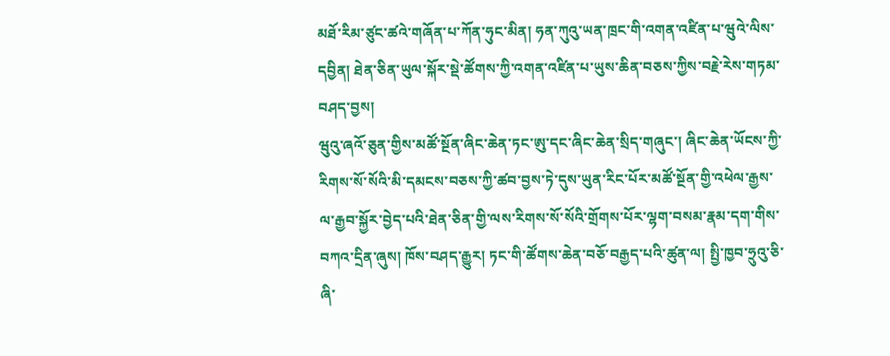མཐོ་རིམ་ཙུང་ཚའེ་གཞོན་པ་ཀོན་ཧུང་མིན། ཧན་ཀུའུ་ཡན་ཁྲང་གི་འགན་འཛིན་པ་ཝུའེ་ལིས་དབྱིན། ཐེན་ཅིན་ཡུལ་སྐོར་སྡེ་ཚོགས་ཀྱི་འགན་འཛིན་པ་ཡུས་ཆིན་བཅས་ཀྱིས་བརྗེ་རེས་གཏམ་བཤད་བྱས།
ཝུའུ་ཞའོ་ཅུན་གྱིས་མཚོ་སྔོན་ཞིང་ཆེན་ཏང་ཨུ་དང་ཞིང་ཆེན་སྲིད་གཞུང་། ཞིང་ཆེན་ཡོངས་ཀྱི་རིགས་སོ་སོའི་མི་དམངས་བཅས་ཀྱི་ཚབ་བྱས་ཏེ་དུས་ཡུན་རིང་པོར་མཚོ་སྔོན་གྱི་འཕེལ་རྒྱས་ལ་རྒྱབ་སྐྱོར་བྱེད་པའི་ཐེན་ཅིན་གྱི་ལས་རིགས་སོ་སོའི་གྲོགས་པོར་ལྷག་བསམ་རྣམ་དག་གིས་བཀའ་དྲིན་ཞུས། ཁོས་བཤད་རྒྱུར། ཏང་གི་ཚོགས་ཆེན་བཅོ་བརྒྱད་པའི་ཚུན་ལ། སྤྱི་ཁྱབ་ཧྲུའུ་ཅི་ཞི་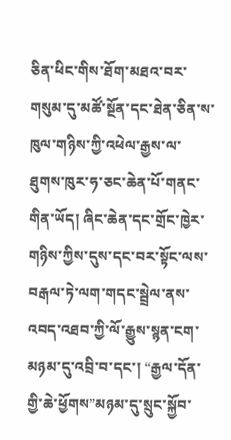ཅིན་ཕིང་གིས་ཐོག་མཐའ་བར་གསུམ་དུ་མཚོ་སྔོན་དང་ཐེན་ཅིན་ས་ཁུལ་གཉིས་ཀྱི་འཕེལ་རྒྱས་ལ་ཐུགས་ཁུར་ཧ་ཅང་ཆེན་པོ་གནང་གིན་ཡོད། ཞིང་ཆེན་དང་གྲོང་ཁྱེར་གཉིས་ཀྱིས་དུས་དང་བར་སྟོང་ལས་བརྒལ་ཏེ་ལག་གདང་སྦྲེལ་ནས་འབད་འཐབ་ཀྱི་ལོ་རྒྱུས་སྙན་ངག་མཉམ་དུ་འབྲི་བ་དང་། “རྒྱལ་དོན་གྱི་ཆེ་ཕྱོགས”མཉམ་དུ་སྲུང་སྐྱོབ་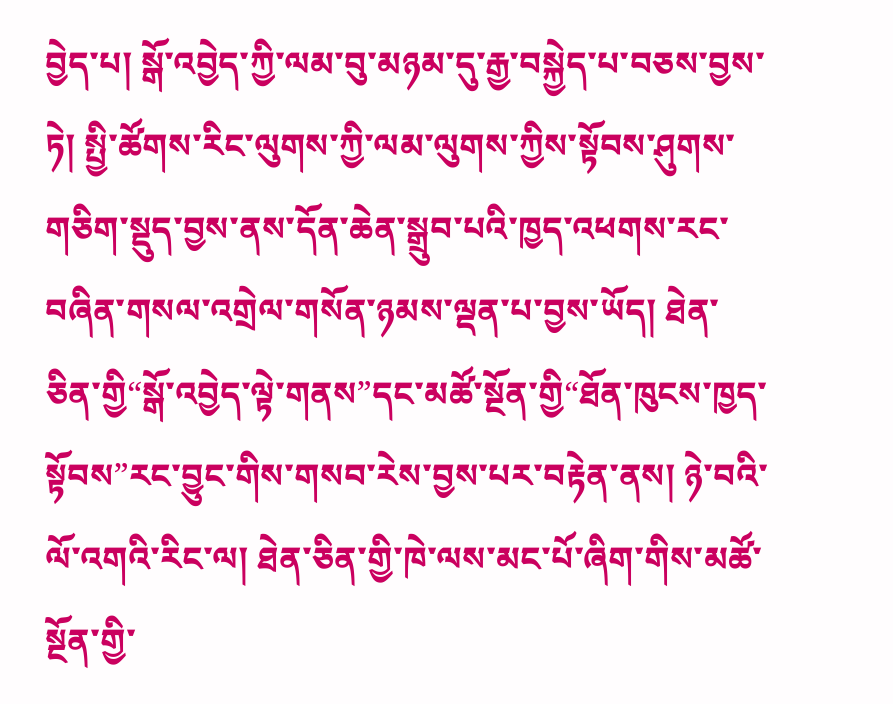བྱེད་པ། སྒོ་འབྱེད་ཀྱི་ལམ་བུ་མཉམ་དུ་རྒྱ་བསྐྱེད་པ་བཅས་བྱས་ཏེ། སྤྱི་ཚོགས་རིང་ལུགས་ཀྱི་ལམ་ལུགས་ཀྱིས་སྟོབས་ཤུགས་གཅིག་སྡུད་བྱས་ནས་དོན་ཆེན་སྒྲུབ་པའི་ཁྱད་འཕགས་རང་བཞིན་གསལ་འགྲེལ་གསོན་ཉམས་ལྡན་པ་བྱས་ཡོད། ཐེན་ཅིན་གྱི“སྒོ་འབྱེད་ལྟེ་གནས”དང་མཚོ་སྔོན་གྱི“ཐོན་ཁུངས་ཁྱད་སྟོབས”རང་བྱུང་གིས་གསབ་རེས་བྱས་པར་བརྟེན་ནས། ཉེ་བའི་ལོ་འགའི་རིང་ལ། ཐེན་ཅིན་གྱི་ཁེ་ལས་མང་པོ་ཞིག་གིས་མཚོ་སྔོན་གྱི་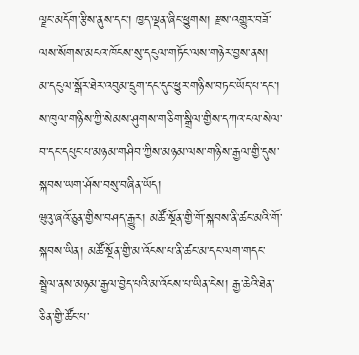ལྗང་མདོག་རྩིས་ནུས་དང་། ཁྱད་ལྡན་ཞིང་ཕྱུགས། རྫས་འགྱུར་བཟོ་ལས་སོགས་མངའ་ཁོངས་སུ་དངུལ་གཏོང་ལས་གཉེར་བྱས་ནས། མ་དངུལ་སྒོར་ཐེར་འབུམ་དྲུག་དང་དུང་ཕྱུར་གཉིས་བཏང་ཡོད་པ་དང་། ས་ཁུལ་གཉིས་ཀྱི་སེམས་ཤུགས་གཅིག་སྒྲིལ་གྱིས་དཀའ་ངལ་སེལ་བ་དང་དཔུང་པ་མཉམ་གཤིབ་ཀྱིས་མཉམ་ལས་གཉིས་རྒྱལ་གྱི་དུས་སྐབས་ཡག་ཤོས་བསུ་བཞིན་ཡོད།
ཝུའུ་ཞའོ་ཅུན་གྱིས་བཤད་རྒྱུར། མཚོ་སྔོན་གྱི་གོ་སྐབས་ནི་ཚང་མའི་གོ་སྐབས་ཡིན། མཚོ་སྔོན་གྱི་མ་འོངས་པ་ནི་ཚང་མ་དང་ལག་གདང་སྦྲེལ་ནས་མཉམ་རྒྱལ་བྱེད་པའི་མ་འོངས་པ་ཡིན་ངེས། རྒྱ་ཆེའི་ཐེན་ཅིན་གྱི་ཚོང་པ་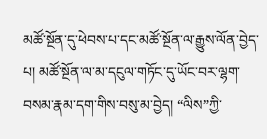མཚོ་སྔོན་དུ་ཕེབས་པ་དང་མཚོ་སྔོན་ལ་རྒྱུས་ལོན་བྱེད་པ། མཚོ་སྔོན་ལ་མ་དངུལ་གཏོང་དུ་ཡོང་བར་ལྷག་བསམ་རྣམ་དག་གིས་བསུ་མ་བྱེད། “ལིས”ཀྱི་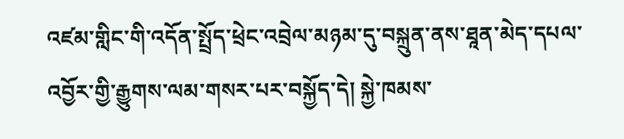འཛམ་གླིང་གི་འདོན་སྤྲོད་ཕྲེང་འབྲེལ་མཉམ་དུ་བསྐྲུན་ནས་ཐཱན་མེད་དཔལ་འབྱོར་གྱི་རྒྱུགས་ལམ་གསར་པར་བསྐྱོད་དེ། སྐྱེ་ཁམས་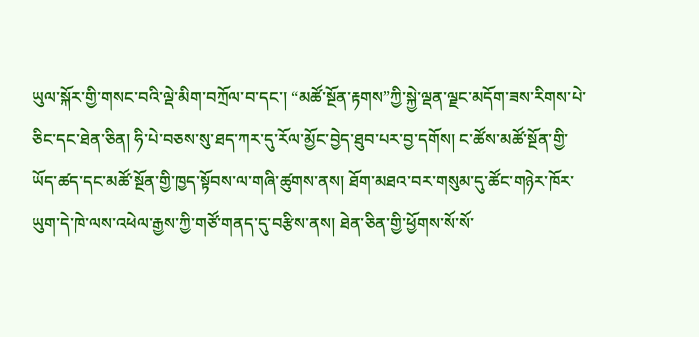ཡུལ་སྐོར་གྱི་གསང་བའི་ལྡེ་མིག་བཀྲོལ་བ་དང་། “མཚོ་སྔོན་རྟགས”ཀྱི་སྐྱེ་ལྡན་ལྗང་མདོག་ཟས་རིགས་པེ་ཅིང་དང་ཐེན་ཅིན། ཧི་པེ་བཅས་སུ་ཐད་ཀར་དུ་རོལ་མྱོང་བྱེད་ཐུབ་པར་བྱ་དགོས། ང་ཚོས་མཚོ་སྔོན་གྱི་ཡོད་ཚད་དང་མཚོ་སྔོན་གྱི་ཁྱད་སྟོབས་ལ་གཞི་ཚུགས་ནས། ཐོག་མཐའ་བར་གསུམ་དུ་ཚོང་གཉེར་ཁོར་ཡུག་དེ་ཁེ་ལས་འཕེལ་རྒྱས་ཀྱི་གཙོ་གནད་དུ་བརྩིས་ནས། ཐེན་ཅིན་གྱི་ཕྱོགས་སོ་སོ་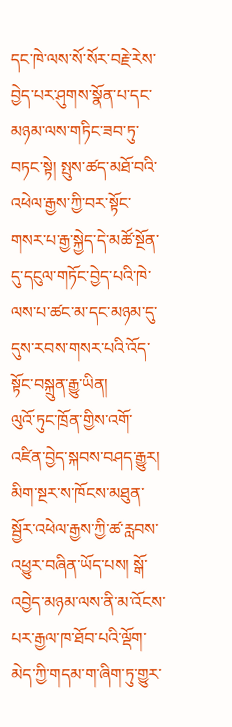དང་ཁེ་ལས་སོ་སོར་བརྗེ་རེས་བྱེད་པར་ཤུགས་སྣོན་པ་དང་མཉམ་ལས་གཏིང་ཟབ་ཏུ་བཏང་སྟེ། སྤུས་ཚད་མཐོ་བའི་འཕེལ་རྒྱས་ཀྱི་བར་སྟོང་གསར་པ་རྒྱ་སྐྱེད་དེ་མཚོ་སྔོན་དུ་དངུལ་གཏོང་བྱེད་པའི་ཁེ་ལས་པ་ཚང་མ་དང་མཉམ་དུ་དུས་རབས་གསར་པའི་འོད་སྟོང་བསྐྲུན་རྒྱུ་ཡིན།
ལུའོ་ཏུང་ཁྲོན་གྱིས་འགོ་འཛིན་བྱེད་སྐབས་བཤད་རྒྱུར། མིག་སྔར་ས་ཁོངས་མཐུན་སྦྱོར་འཕེལ་རྒྱས་ཀྱི་ཚ་རླབས་འཕྱུར་བཞིན་ཡོད་པས། སྒོ་འབྱེད་མཉམ་ལས་ནི་མ་འོངས་པར་རྒྱལ་ཁ་ཐོབ་པའི་ལྡོག་མེད་ཀྱི་གདམ་ག་ཞིག་ཏུ་གྱུར་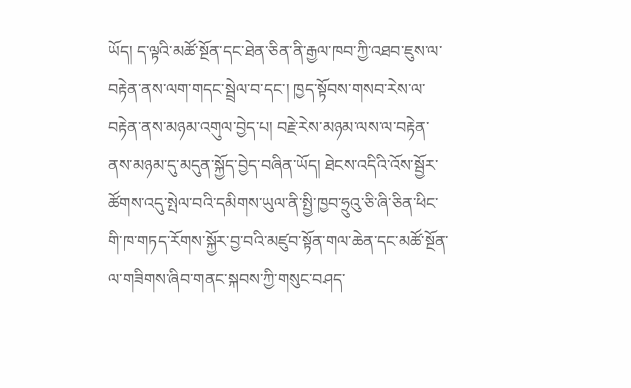ཡོད། ད་ལྟའི་མཚོ་སྔོན་དང་ཐེན་ཅིན་ནི་རྒྱལ་ཁབ་ཀྱི་འཐབ་ཇུས་ལ་བརྟེན་ནས་ལག་གདང་སྦྲེལ་བ་དང་། ཁྱད་སྟོབས་གསབ་རེས་ལ་བརྟེན་ནས་མཉམ་འགུལ་བྱེད་པ། བརྗེ་རེས་མཉམ་ལས་ལ་བརྟེན་ནས་མཉམ་དུ་མདུན་སྐྱོད་བྱེད་བཞིན་ཡོད། ཐེངས་འདིའི་འོས་སྦྱོར་ཚོགས་འདུ་སྤེལ་བའི་དམིགས་ཡུལ་ནི་སྤྱི་ཁྱབ་ཧྲུའུ་ཅི་ཞི་ཅིན་ཕིང་གི་ཁ་གཏད་རོགས་སྐྱོར་བྱ་བའི་མཛུབ་སྟོན་གལ་ཆེན་དང་མཚོ་སྔོན་ལ་གཟིགས་ཞིབ་གནང་སྐབས་ཀྱི་གསུང་བཤད་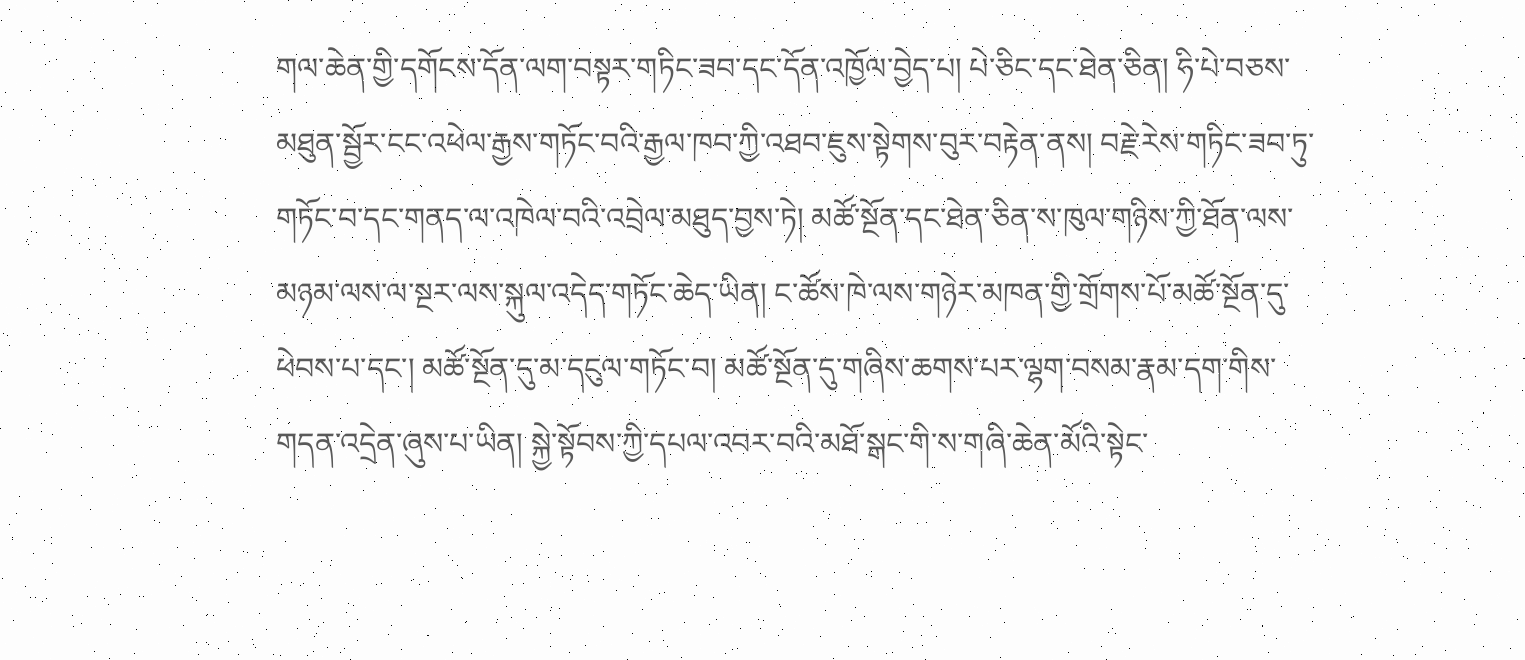གལ་ཆེན་གྱི་དགོངས་དོན་ལག་བསྟར་གཏིང་ཟབ་དང་དོན་འཁྱོལ་བྱེད་པ། པེ་ཅིང་དང་ཐེན་ཅིན། ཧི་པེ་བཅས་མཐུན་སྦྱོར་ངང་འཕེལ་རྒྱས་གཏོང་བའི་རྒྱལ་ཁབ་ཀྱི་འཐབ་ཇུས་སྟེགས་བུར་བརྟེན་ནས། བརྗེ་རེས་གཏིང་ཟབ་ཏུ་གཏོང་བ་དང་གནད་ལ་འཁེལ་བའི་འབྲེལ་མཐུད་བྱས་ཏེ། མཚོ་སྔོན་དང་ཐེན་ཅིན་ས་ཁུལ་གཉིས་ཀྱི་ཐོན་ལས་མཉམ་ལས་ལ་སྔར་ལས་སྐུལ་འདེད་གཏོང་ཆེད་ཡིན། ང་ཚོས་ཁེ་ལས་གཉེར་མཁན་གྱི་གྲོགས་པོ་མཚོ་སྔོན་དུ་ཕེབས་པ་དང་། མཚོ་སྔོན་དུ་མ་དངུལ་གཏོང་བ། མཚོ་སྔོན་དུ་གཞིས་ཆགས་པར་ལྷག་བསམ་རྣམ་དག་གིས་གདན་འདྲེན་ཞུས་པ་ཡིན། སྐྱེ་སྟོབས་ཀྱི་དཔལ་འབར་བའི་མཐོ་སྒང་གི་ས་གཞི་ཆེན་མོའི་སྟེང་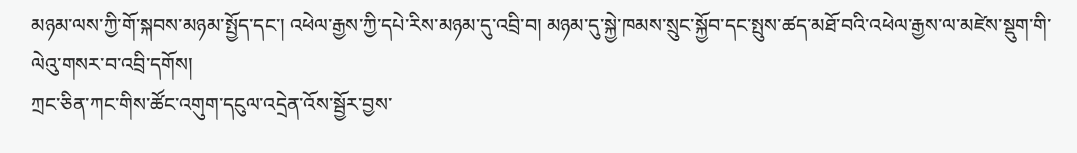མཉམ་ལས་ཀྱི་གོ་སྐབས་མཉམ་སྤྱོད་དང་། འཕེལ་རྒྱས་ཀྱི་དཔེ་རིས་མཉམ་དུ་འབྲི་བ། མཉམ་དུ་སྐྱེ་ཁམས་སྲུང་སྐྱོབ་དང་སྤུས་ཚད་མཐོ་བའི་འཕེལ་རྒྱས་ལ་མཛེས་སྡུག་གི་ལེའུ་གསར་བ་འབྲི་དགོས།
ཀྲང་ཅིན་ཀང་གིས་ཚོང་འགུག་དངུལ་འདྲེན་འོས་སྦྱོར་བྱས་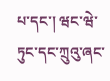པ་དང་། ཝང་ཝེ་ཏུང་དང་ཀྲུའུ་ཞང་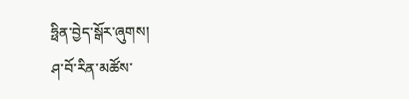ཧྥིན་བྱེད་སྒོར་ཞུགས།
ཤ་བོ་རིན་མཚོས་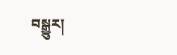བསྒྱུར།